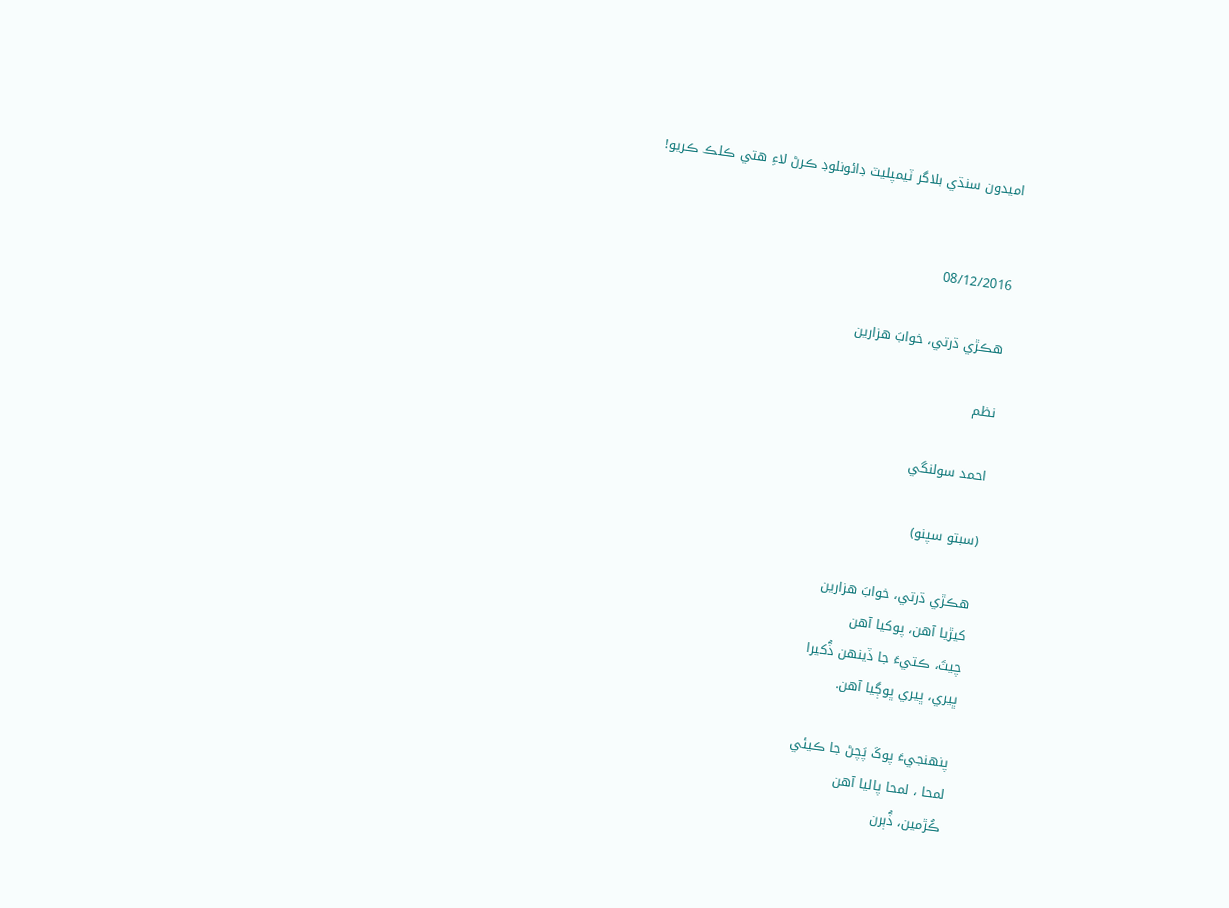امیدون سنڌي بلاگر ٽيمپليٽ ڊائونلوڊ ڪرڻ لاءِ هتي ڪلڪ ڪريو!


08/12/2016

هڪڙي ڌرتي، خوابَ هزارين

نظم

احمد سولنگي

(سبتو سپنو)

هڪڙي ڌرتي، خوابَ هزارين
کيڙيا آھن، پوکيا آھن
چيٽَ، ڪتيءَ جا ڏينهن ڏُکيرا
ڀيري، ڀيري ڀوڳيا آھن.

پنهنجيءَ پوکَ پَچڻ جا ڪيئي
لمحا ، لمحا پاليا آھن
ڪُڙمين، ڏُٻرن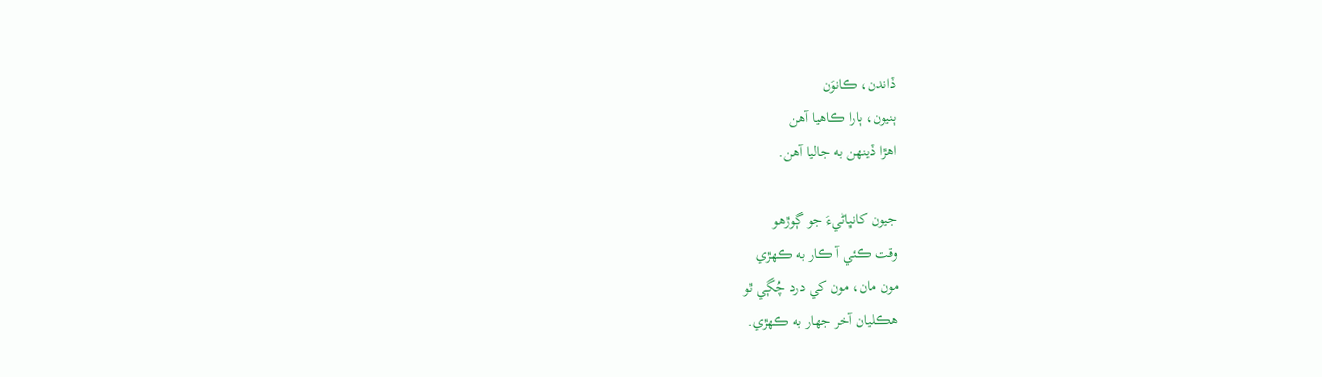ڏاندن، ڪانوَن
ٻنيون، ٻارا ڪاهيا آھن
اهڙا ڏينهن به جاليا آھن.

جيون کانڀاڻيءَ جو ڳوڙھو
وقت ڪئي آ ڪار به ڪهڙي
مون مان، مون کي درد چُڳي ٿو
هڪليان آخر جهار به ڪهڙي.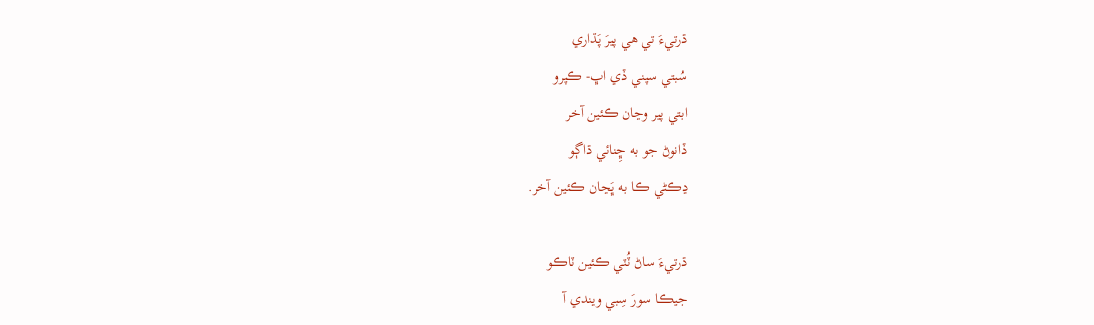ڌرتيءَ تي هي پيرَ پَڌاري
سُبتي سپني ڏي اڀ- ڪپرو
ابتي پير وڃان ڪئين آخر
ڏانوڻ جو به ڇِنائي ڌاڳو
ڍڪڻي ڪا به ڀَڃان ڪئين آخر.

ڌرتيءَ ساڻ ٽُٽي ڪئين ٽاڪو
جيڪا سورَ سِبي ويندي آ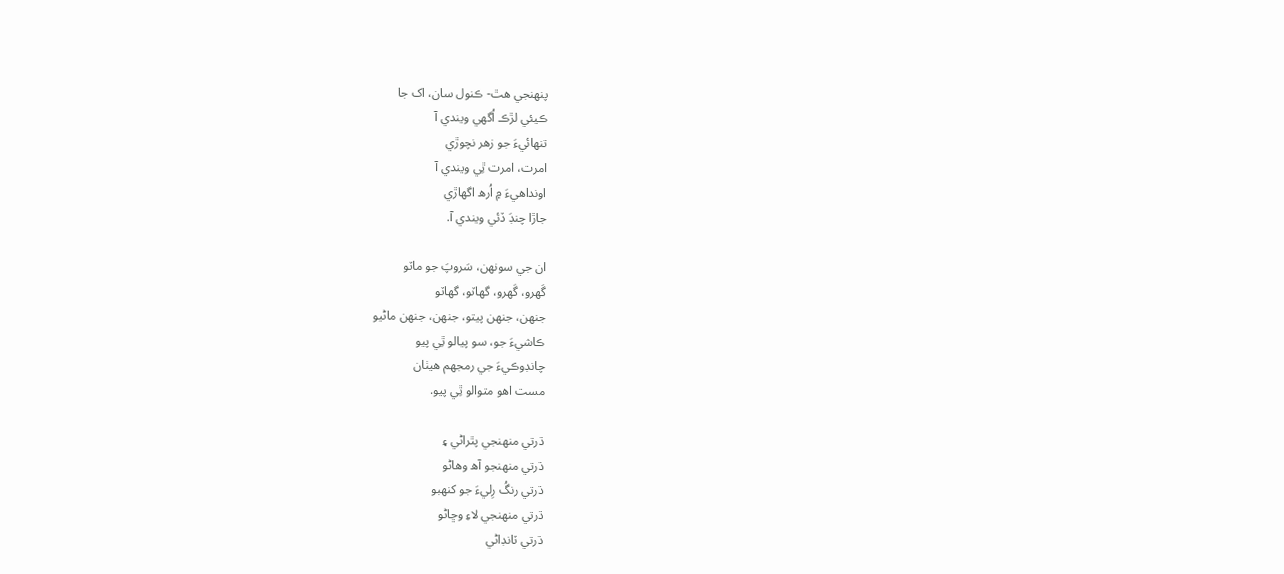پنهنجي هٿ- ڪنول سان، اک جا
ڪيئي لڙڪ اُگهي ويندي آ
تنهائيءَ جو زهر نچوڙي
امرت، امرت ٿِي ويندي آ
اونداهيءَ ۾ اُرھ اگهاڙي
جاڙا چنڊَ ڏئي ويندي آ.

ان جي سونهن، سَروپَ جو ماٽو
گَھرو، گَھرو، گهاٽو، گهاٽو
جنهن، جنهن پيتو، جنهن، جنهن ماڻيو
ڪاشيءَ جو، سو پيالو ٿِي پيو
چانڊوڪيءَ جي رمجهم هيٺان
مست اهو متوالو ٿِي پيو.

ڌرتي منهنجي پٿراڻي ۽
ڌرتي منهنجو آھ وهاڻو
ڌرتي رنگُ رِليءَ جو کنهبو
ڌرتي منهنجي لاءِ وڇاڻو
ڌرتي ٽانڊاڻي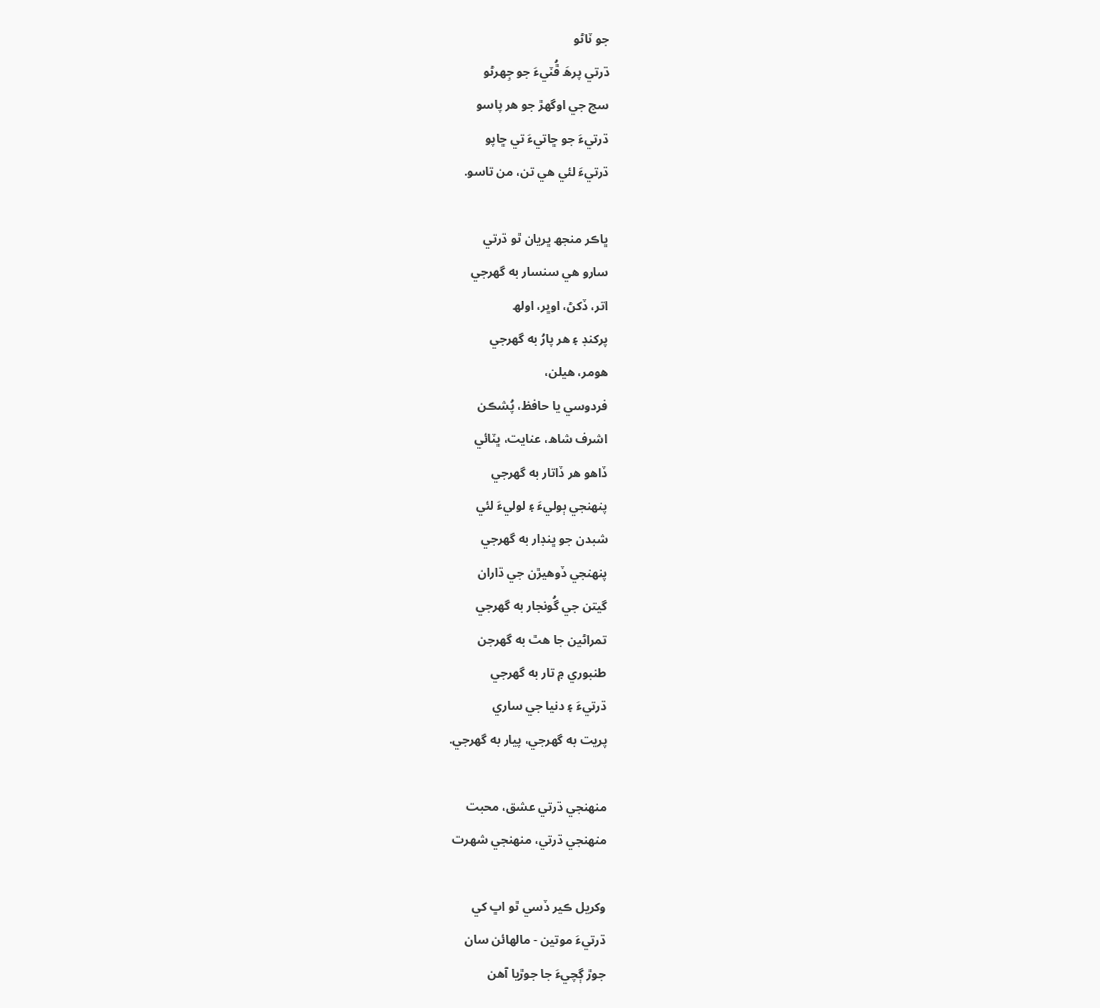جو ٽاڻو
ڌرتي پرھَ ڦُٽيءَ جو جِھرڻو
سج جي اوگهڙ جو هر پاسو
ڌرتيءَ جو ڇاتيءَ تي ڇاپو
ڌرتيءَ لئي هي تن، من تاسو.

ڀاڪر منجھ ڀريان ٿو ڌرتي
سارو هي سنسار به گهرجي
اتر، ڏکڻ، اوڀر، اولھ
پرکنڊ ۽ ھر پارُ به گهرجي
هومر، هيلن،
فردوسي يا حافظ، پُشڪن
اشرف شاھ، عنايت، ڀٽائي
ڏاهو هر ڏاتار به گهرجي
پنهنجي ٻوليءَ ۽ لوليءَ لئي
شبدن جو ڀنڊار به گهرجي
پنهنجي ڏوهيڙن جي ڌاران
گيتن جي گُونجار به گهرجي
تمراڻين جا هٿ به گهرجن
طنبوري ۾ تار به گهرجي
ڌرتيءَ ۽ دنيا جي ساري
پريت به گهرجي، پيار به گهرجي.

منهنجي ڌرتي عشق، محبت
منهنجي ڌرتي، منهنجي شھرت

وکريل ڪير ڏسي ٿو اڀ کي
ڌرتيءَ موتين - مالهائن سان
جوڙ ڳچيءَ جا جوڙيا آھن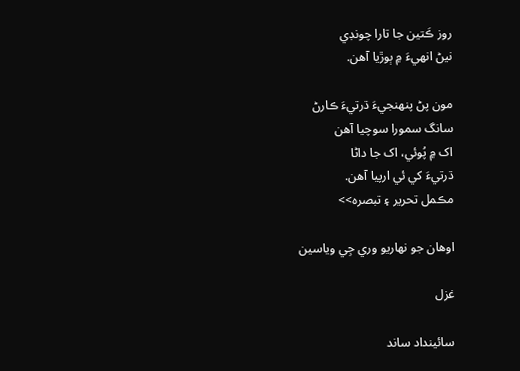روز ڪَتين جا تارا چونڊي
نيڻ انهيءَ ۾ ٻوڙيا آھن.

مون پڻ پنهنجيءَ ڌرتيءَ ڪارڻ
سانگ سمورا سوچيا آھن
اک ۾ پُوئي، اک جا داڻا
ڌرتيءَ کي ئي ارپيا آھن.
مڪمل تحرير ۽ تبصره>>

اوھان جو نھاريو وري جِي وياسين

غزل

سائينداد ساند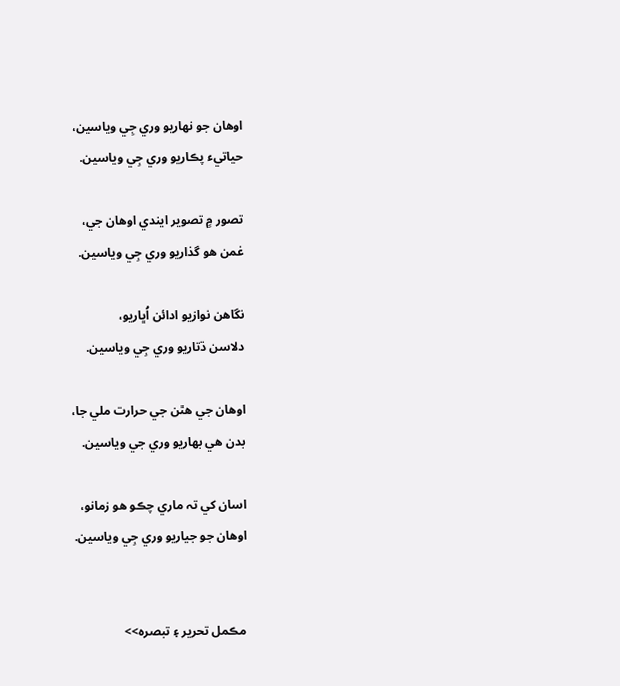اوھان جو نھاريو وري جِي وياسين،
حياتيء پڪاريو وري جِي وياسين.

تصور مٍ تصوير ايندي اوھان جي،
غمن ھو گذاريو وري جِي وياسين.

نگاھن نوازيو ادائن اُڀاريو،
دلاسن ڌتاريو وري جِي وياسين.

اوھان جي ھٿن جي حرارت ملي جا،
بدن ھي بھاريو وري جي وياسين.

اسان کي تہ ماري چڪو ھو زمانو،
اوھان جو جياريو وري جِي وياسين.


مڪمل تحرير ۽ تبصره>>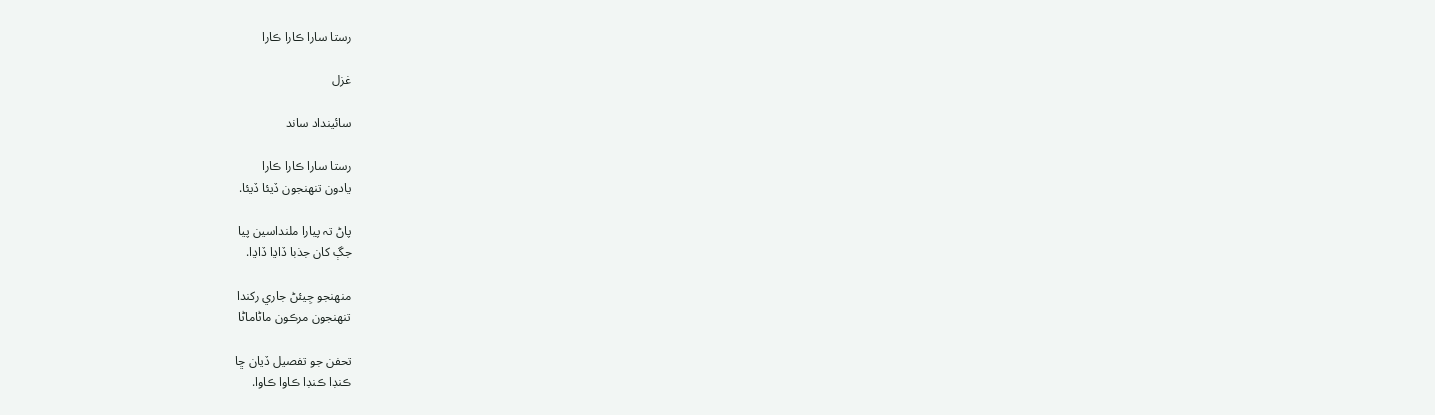رستا سارا ڪارا ڪارا

غزل

سائينداد ساند

رستا سارا ڪارا ڪارا
يادون تنھنجون ڏيئا ڏيئا.

پاڻ تہ پيارا ملنداسين پيا
جڳ کان جذبا ڏاڍا ڏاڍا.

منھنجو جِيئڻ جاري رکندا
تنھنجون مرڪون ماڻاماڻا

تحفن جو تفصيل ڏيان ڇا
ڪنڊا ڪنڊا ڪاوا ڪاوا.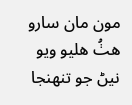مون مان سارو ھٺُ ھليو ويو
نيڻ جو تنھنجا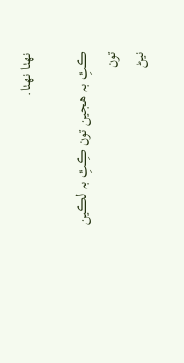نھٺا نھٺا.

ڪٿِ بہ ھجين تون ڪِٿِ بہ لڪين تون
نيڻ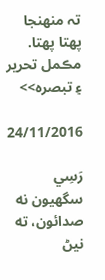تہ منھنجا پھتا پھتا.
مڪمل تحرير ۽ تبصره>>

24/11/2016

رَسِي سگھيون نه صدائون، ته نيڻ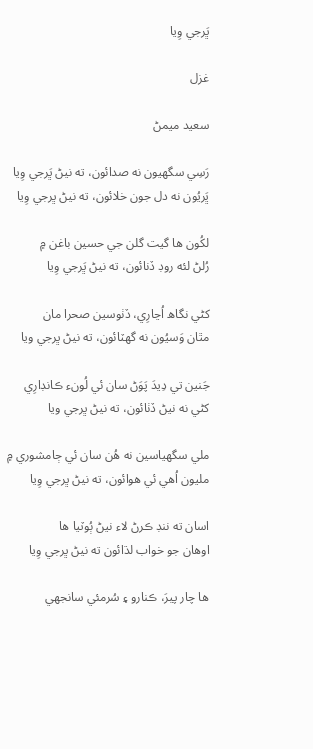ڀَرجي وِيا

غزل

سعيد ميمڻ

رَسِي سگھيون نه صدائون، ته نيڻ ڀَرجي وِيا
ڀَريُون نه دل جون خلائون، ته نيڻ ڀرجي وِيا

لکُون ھا گيت گلن جي حسين باغن ۾
رُلڻ لئه روڊ ڏنائون، ته نيڻ ڀَرجي وِيا

کڻي نگاھ اُڃارِي، ڏٺوسين صحرا مان
مٿان وَسيُون نه گھٽائون، ته نيڻ ڀرجي ويا

جَنين تي دِيدَ پَوَڻ سان ئي لُونء ڪانڊارِي
کڻي نه نيڻ ڏٺائون، ته نيڻ ڀرجي ويا

ملي سگھياسين نه ھُن سان ئي ڄامشوري ۾
مليون اُھي ئي ھوائون، ته نيڻ ڀرجي وِيا

اسان ته ننڊ ڪرڻ لاء نيڻ ٻُوٽيا ھا
اوھان جو خواب لڌائون ته نيڻ ڀرجي وِيا

ھا چار پيرَ، ڪنارو ۽ سُرمئي سانجھي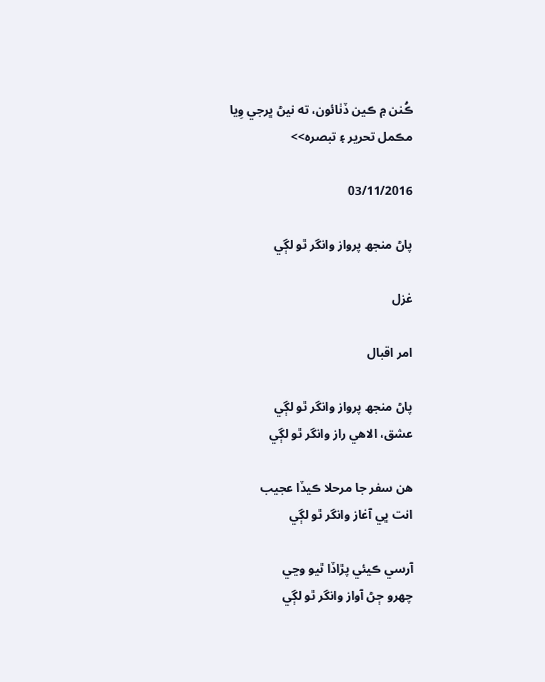ڪُنن ۾ ڪين ڏٺائون، ته نيڻ ڀرجي وِيا
مڪمل تحرير ۽ تبصره>>

03/11/2016

پاڻ منجھ پرواز وانگر ٿو لڳي

غزل

امر اقبال

پاڻ منجھ پرواز وانگر ٿو لڳي
عشق، الاھي راز وانگر ٿو لڳي

ھن سفر جا مرحلا ڪيڏا عجيب
انت ڀي آغاز وانگر ٿو لڳي

آرسي ڪيئي پڙاڏا ٿيو وڃي
چهرو ڄڻ آواز وانگر ٿو لڳي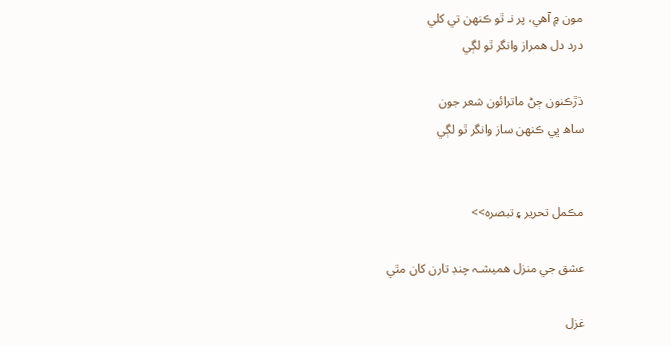مون ۾ آھي، پر نـ ٿو ڪنھن تي کلي
درد دل ھمراز وانگر ٿو لڳي

ڌڙڪنون ڄڻ ماترائون شعر جون
ساھ ڀي ڪنھن ساز وانگر ٿو لڳي


مڪمل تحرير ۽ تبصره>>

عشق جي منزل هميشـہ چنڊ تارن کان مٿي

غزل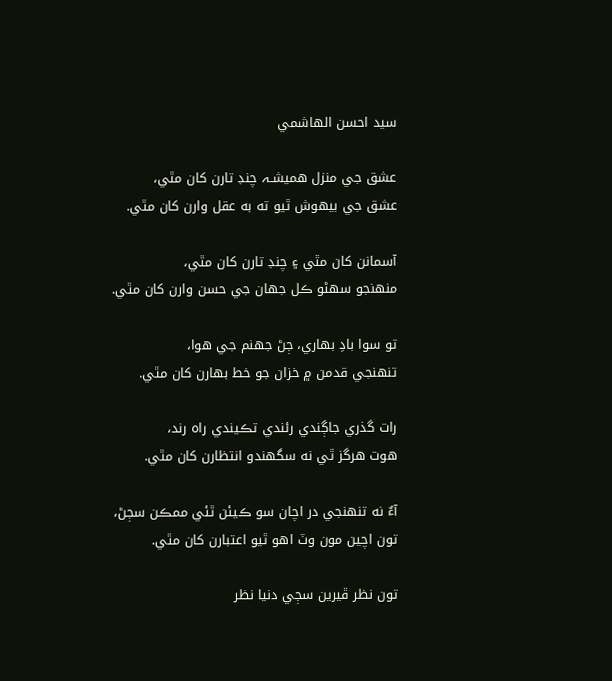سيد احسن الهاشمي

عشق جي منزل هميشـہ چنڊ تارن کان مٿي،
عشق جي بيهوش ٿيو ته به عقل وارن کان مٿي.

آسمانن کان مٿي ۽ چنڊ تارن کان مٿي،
منهنجو سهڻو ڪل جهان جي حسن وارن کان مٿي.

تو سوا بادِ بهاري، ڄڻ جهنم جي هوا،
تنهنجي قدمن ۾ خزان جو خط بهارن کان مٿي.

رات گذري جاڳندي رئندي تڪيندي راه رند،
هوت هرگز ٿي نه سگهندو انتظارن کان مٿي.

آءٌ نه تنهنجي در اچان سو ڪيئن ٿئي ممڪن سڄڻ،
تون اچين مون وٽ اهو ٿيو اعتبارن کان مٿي.

تون نظر ڦيرين سڄي دنيا نظر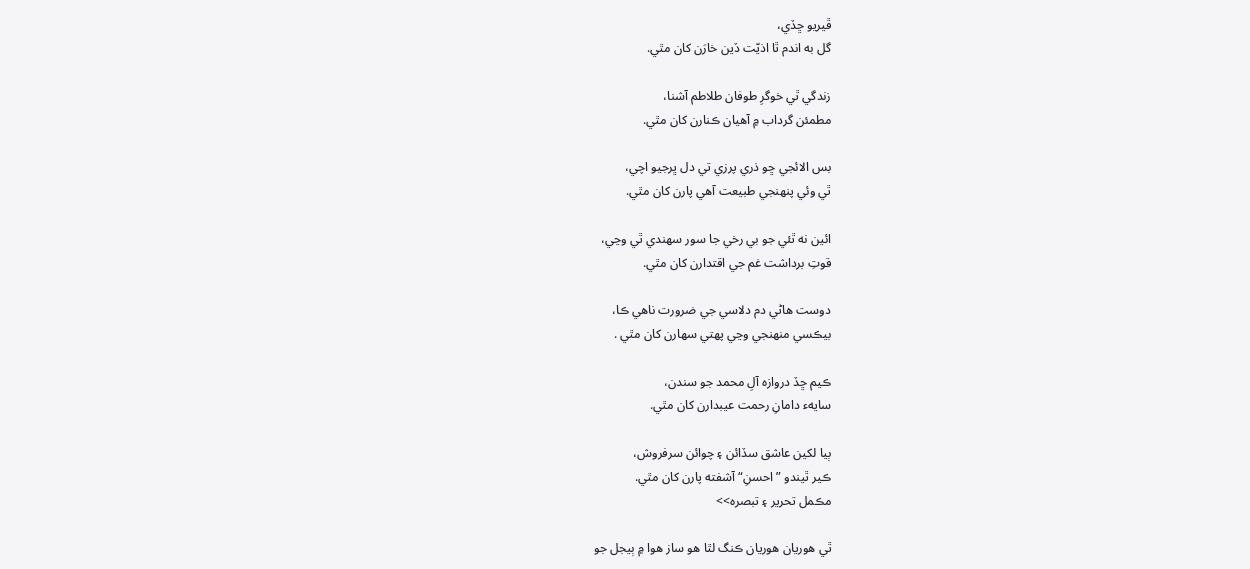ڦيريو ڇڏي،
گل به اندم ٿا اذيّت ڏين خارَن کان مٿي.

زندگي ٿي خوگرِ طوفان طلاطم آشنا،
مطمئن گرداب ۾ آهيان ڪنارن کان مٿي.

بس الائجي ڇو ذري پرزي تي دل ڀرجيو اچي،
ٿي وئي پنهنجي طبيعت آهي پارن کان مٿي.

ائين نه ٿئي جو بي رخي جا سور سهندي ٿي وڃي،
قوتِ برداشت غم جي اقتدارن کان مٿي.

دوست هاڻي دم دلاسي جي ضرورت ناهي ڪا،
بيڪسي منهنجي وڃي پهتي سهارن کان مٿي .

ڪيم ڇڏ دروازه آلِ محمد جو سندن،
سايهء دامانِ رحمت عيبدارن کان مٿي.

ٻيا لکين عاشق سڏائن ۽ چوائن سرفروش،
ڪير ٿيندو ”احسنِ“ آشفته پارن کان مٿي.
مڪمل تحرير ۽ تبصره>>

ٿي ھوريان ھوريان ڪنگ لٿا ھو ساز ھوا ۾ ٻيجل جو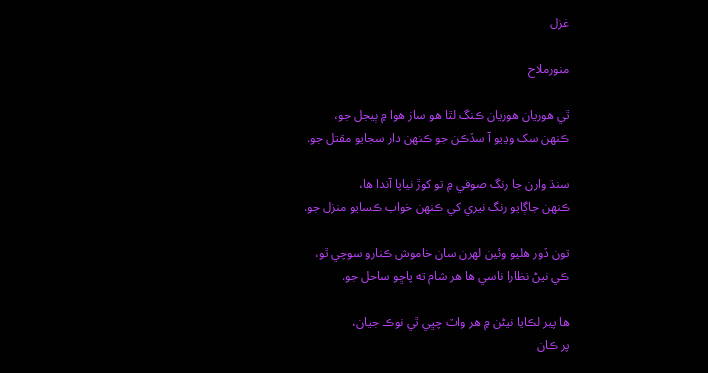غزل

منورملاح

ٿي ھوريان ھوريان ڪنگ لٿا ھو ساز ھوا ۾ ٻيجل جو،
ڪنھن سک وڍيو آ سڏڪن جو ڪنھن دار سجايو مقتل جو.

سنڌ وارن جا رنگ صوفي ۾ تو کوڙ نياپا آندا ھا،
ڪنھن جاڳايو رنگ نيري کي ڪنھن خواب ڪسايو منزل جو.

تون ڏور ھليو وئين لھرن سان خاموش ڪنارو سوچي ٿو،
ڪي نيڻ نظارا ناسي ھا ھر شام ته پاڇو ساحل جو.

ھا پير لڪايا نيڻن ۾ ھر واٽ چڀي ٿي نوڪ جيان،
پر ڪان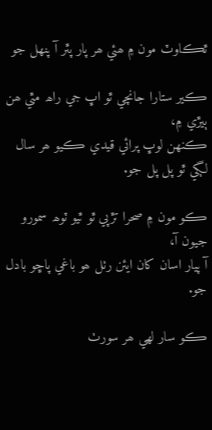ٿڪاوٽ مون ۾ ھئي ھر پار پٿر آ پنھل جو

ڪير ستارا جانچي ٿو اڀ جي راھ مٿي ھن ٻيڙي ۾،
ڪنھن لوڀ پرائي قيدي ڪيو ھر سال لڳي ٿو پل پل جو.

ڪو مون ۾ صحرا تڙپي ٿو ٿيو ٽوھ سمورو جيون آ،
آ پيار اسان کان ايئن رٺل ھو باغي پاڇو بادل جو.

ڪو سار لھي ھر سورٺ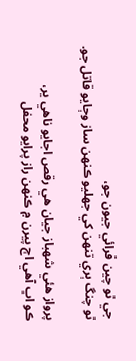جي ٿو چين ڦرائي جيون جو،
ٿو چنگ ٻري تنھن کي جھليو ڪنھن ساز وڄايو قاتل جو.

پرواز ھئي شھباز جيان ھي رقص اجايو ناھي ير،
ڪو اڀ آھي اڄ پيرن ۾ ڪنھن راز پرايو محفل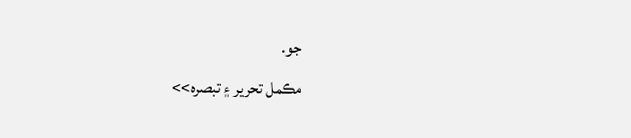جو.
مڪمل تحرير ۽ تبصره>>